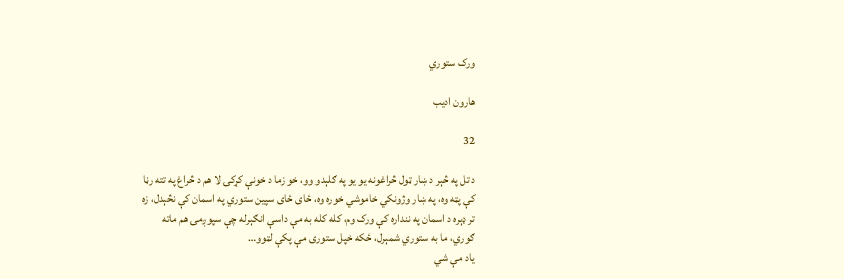ورک ستوري

هارون ادیب

32

د تل په څېر د ښار ټول څراغونه یو یو په ګلېدو وو، خو زما د خونې کړکۍ لا هم د څراغ په تته رڼا کې پټه وه، په ښار وژونکي خاموشي خوره وه، ځای ځای سپین ستوري په اسمان کې نڅېدل، زه تر ډېره د اسمان په ننداره کې ورک وم، کله کله به مې داسې انګېرله چې سپوږمۍ هم ماته ګوري، ما به ستوري شمېرل، ځکه خپل ستوری مې پکې لټوو…
یاد مې شي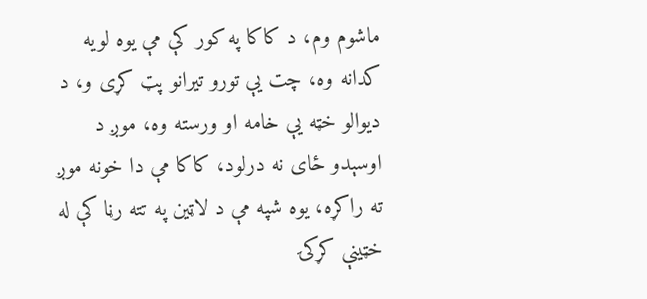ماشوم وم، د کاکا په کور کې مې یوه لویه کدانه وه، چت یې تورو تیرانو پټ کړی و، د دیوالو خټه یې خامه او ورسته وه، موږ د اوسېدو ځای نه درلود، کاکا مې دا خونه موږ ته راکړه، یوه شپه مې د لاټین په تته رڼا کې له خټینې کړکۍ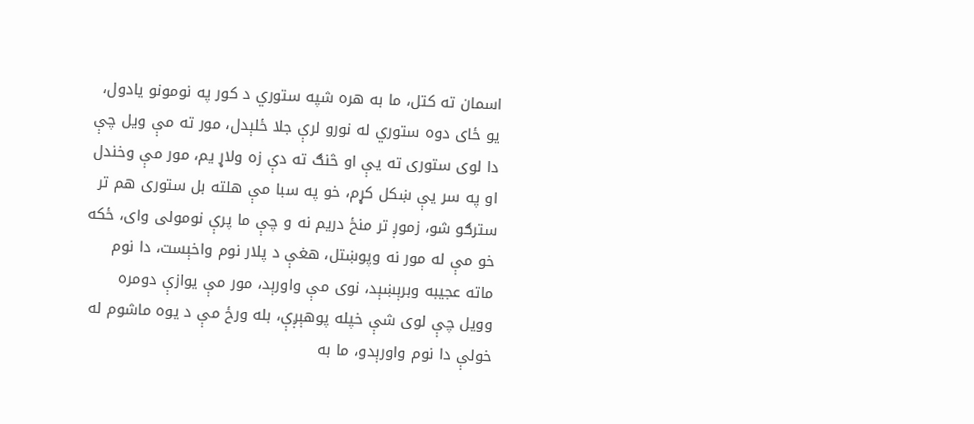اسمان ته کتل، ما به هره شپه ستوري د کور په نومونو یادول، یو ځای دوه ستوري له نورو لرې جلا ځلېدل، مور ته مې ویل چې دا لوی ستوری ته یې او څنګ ته دې زه ولاړ یم، مور مې وخندل او په سر یې ښکل کړم، خو په سبا مې هلته بل ستوری هم تر سترګو شو، زموږ تر منځ دریم نه و چې ما پرې نومولی وای، ځکه خو مې له مور نه وپوښتل، هغې د پلار نوم واخېست، دا نوم ماته عجیبه وبرېښېد، نوی مې واورېد، مور مې یوازې دومره وویل چې لوی شې خپله پوهېږې، بله ورځ مې د یوه ماشوم له خولې دا نوم واورېدو، ما به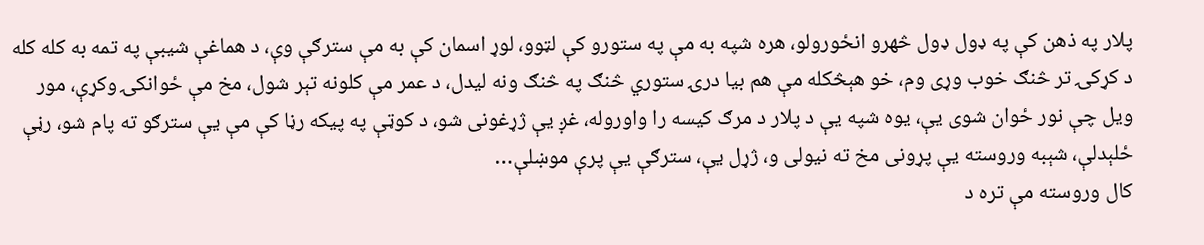پلار په ذهن کې په ډول ډول څهرو انځورولو، هره شپه به مې په ستورو کې لټوو، لوړ اسمان کې به مې سترګې وې، د هماغې شیبې په تمه به کله کله د کړکۍ تر څنګ خوب وړی وم، خو هېڅکله مې هم بیا درۍ ستوري څنګ په څنګ ونه لیدل، د عمر مې کلونه تېر شول، مخ مې ځوانکۍ وکړې، مور ویل چې نور ځوان شوی یې، یوه شپه یې د پلار د مرګ کیسه را واوروله، غږ یې ژړغونی شو، د کوټې په پیکه رڼا کې مې یې سترګو ته پام شو، رڼې ځلېدلې، شېبه وروسته یې پړونی مخ ته نیولی و، ژړل یې، سترګې یې پرې موښلې…
کال وروسته مې تره د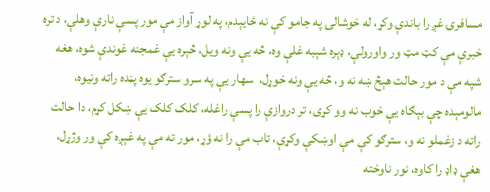مسافرۍ غږ را باندې وکړ، له خوشالۍ په جامو کې نه ځایېدم، په لوړ آواز مې مور پسې نارې وهلې، د تره خبرې مې کټ مټ ور واورولې، ډېره شېبه غلې وه، څه یې ونه ویل، څېره یې غمجنه غوندې شوه، هغه شپه مې د مور حالت هېڅ ښه نه و، څه یې ونه خوړل،  سهار یې په سرو سترګو یوه پڼده راته ونیوه، مالومېده چې بېګاه یې خوب نه وو کړی، تر دروازې را پسې راغله، کلک کلک یې ښکل کړم، دا حالت راته د زغملو نه و، سترګو کې مې اوښکې وکړې، تاب مې را نه ؤړ، مور ته مې په غېږه کې ور وژړل، هغې ډاډ را کاوه، نور ناوخته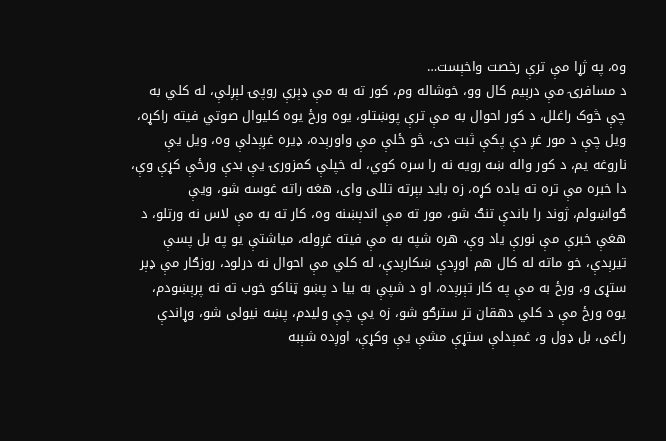وه، په ژړا مې ترې رخصت واخېست…
د مسافرۍ مې درېیم کال وو، خوشاله وم، کور ته به مې ډېرې روپۍ لېږلې، له کلي به چې څوک راغلل، د کور احوال به مې ترې پوښتلو، یوه ورځ یوه کلیوال صوتي فیته راکړه، ویل چې د مور غږ دې پکې ثبت دی، څو ځلې مې واورېده، ډیره غږېدلې وه، ویل یې ناروغه یم، د کور واله ښه رویه نه را سره کوي، له خپلې کمزورۍ یې بدې ورځې کړې وې، دا خبره مې تره ته یاده کړه، زه باید بېرته تللی وای، هغه راته غوسه شو، ویې ګواښولم، ژوند را باندې تنګ شو، مور ته مې اندېښنه وه، کار ته به مې لاس نه ورتلو، د هغې خبرې مې نورې یاد وې، هره شپه به مې فیته غږوله، میاشتې یو په بل پسې تیرېدې، خو ماته له کال هم اوږدې ښکارېدې، له کلي مې احوال نه درلود، روزګار مې ډېر ستړی و، ورځ به مې په کار تېرېده، او د شپې به بیا د پښو ټناکو خوب ته نه پرېښودم، یوه ورځ مې د کلي دهقان تر سترګو شو، زه یې چې ولیدم، پښه نیولی شو، وړاندې راغی، بل ډول و، غمېدلې ستړې مشې یې وکړې، اوږده شېبه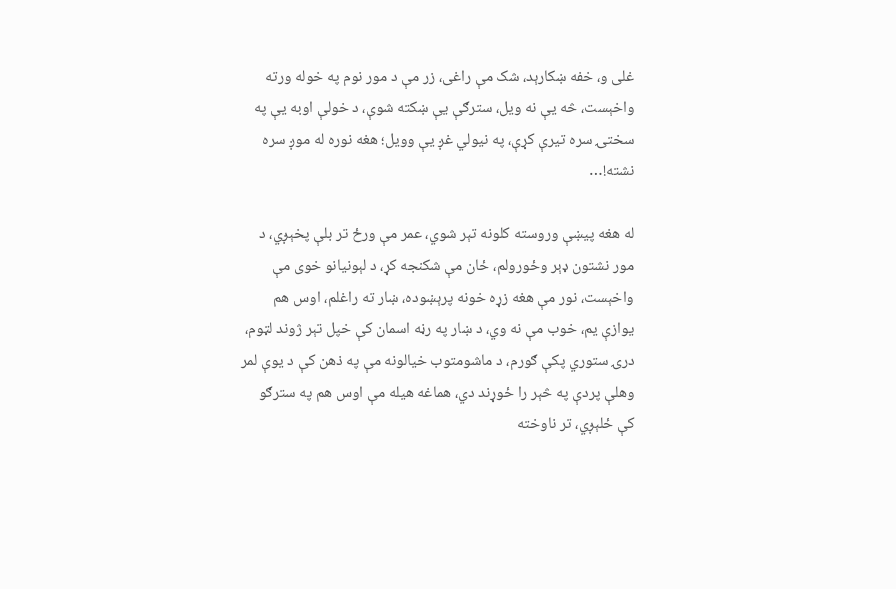غلی و، خفه ښکارېد، شک مې راغی، زر مې د مور نوم په خوله ورته واخېست، څه یې نه ویل، سترګې یې ښکته شوې، د خولې اوبه یې په سختۍ سره تیرې کړې، په نیولي غږ یې وویل؛ هغه نوره له موږ سره نشته!…

له هغه پیښې وروسته کلونه تېر شوي، عمر مې ورځ تر بلې پخېږي، د مور نشتون ډېر وځورولم، ځان مې شکنجه کړ، د لېونیانو خوی مې واخېست، نور مې هغه زړه خونه پرېښوده، ښار ته راغلم، اوس هم یوازې یم، خوب مې نه وي، د ښار په رڼه اسمان کې خپل تېر ژوند لټوم، درۍ ستوري پکې ګورم، د ماشومتوب خیالونه مې په ذهن کې د یوې لمر وهلې پردې په څېر را ځوړند دي، هماغه هیله مې اوس هم په سترګو کې ځلېږي، تر ناوخته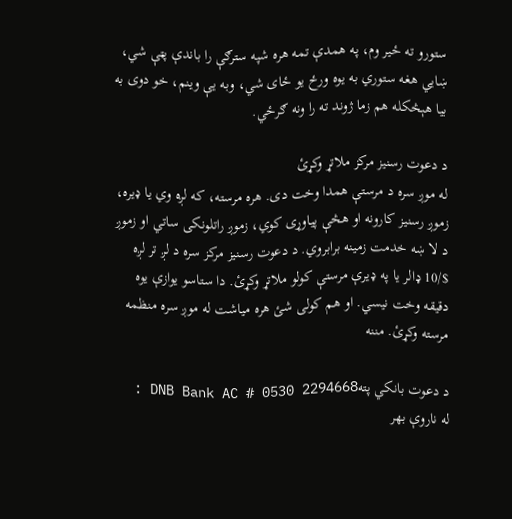ستورو ته ځیر وم، په همدې تمه هره شپه سترګې را باندې پټې شي، ښایي هغه ستوري به یوه ورځ یو ځای شي، وبه یې وینم، خو دوی به بیا هېڅکله هم زما ژوند ته را ونه ګرځي.

د دعوت رسنیز مرکز ملاتړ وکړئ
له موږ سره د مرستې همدا وخت دی. هره مرسته، که لږه وي یا ډیره، زموږ رسنیز کارونه او هڅې پیاوړی کوي، زموږ راتلونکی ساتي او زموږ د لا ښه خدمت زمینه برابروي. د دعوت رسنیز مرکز سره د لږ تر لږه $/10 ډالر یا په ډیرې مرستې کولو ملاتړ وکړئ. دا ستاسو یوازې یوه دقیقه وخت نیسي. او هم کولی شئ هره میاشت له موږ سره منظمه مرسته وکړئ. مننه

د دعوت بانکي پتهDNB Bank AC # 0530 2294668 :
له ناروې بهر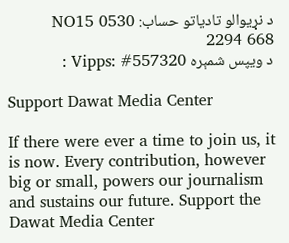د نړیوالو تادیاتو حساب: NO15 0530 2294 668
د ویپس شمېره Vipps: #557320 :

Support Dawat Media Center

If there were ever a time to join us, it is now. Every contribution, however big or small, powers our journalism and sustains our future. Support the Dawat Media Center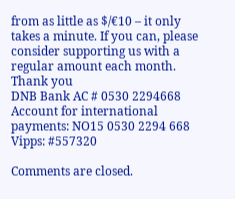from as little as $/€10 – it only takes a minute. If you can, please consider supporting us with a regular amount each month. Thank you
DNB Bank AC # 0530 2294668
Account for international payments: NO15 0530 2294 668
Vipps: #557320

Comments are closed.